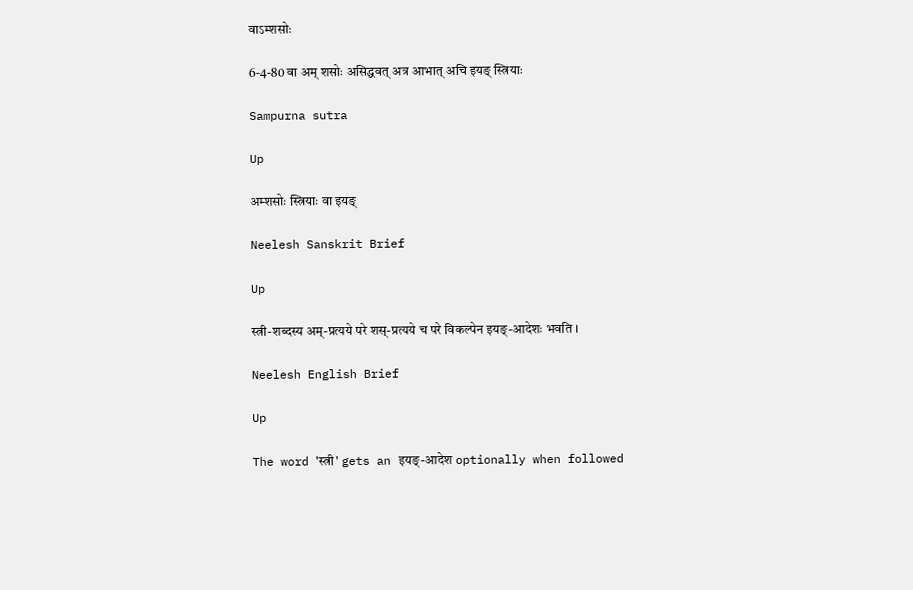वाऽम्शसोः

6-4-80 वा अम् शसोः असिद्धवत् अत्र आभात् अचि इयङ् स्त्रियाः

Sampurna sutra

Up

अम्शसोः स्त्रियाः वा इयङ्

Neelesh Sanskrit Brief

Up

स्त्री-शब्दस्य अम्-प्रत्यये परे शस्-प्रत्यये च परे विकल्पेन इयङ्-आदेशः भवति ।

Neelesh English Brief

Up

The word 'स्त्री' gets an इयङ्-आदेश optionally when followed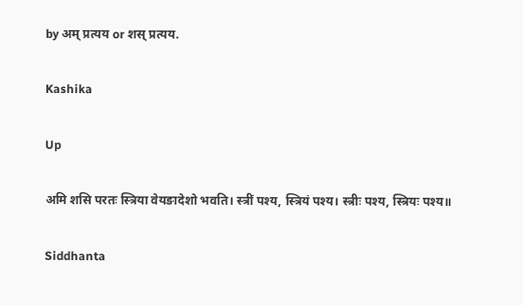by अम् प्रत्यय or शस् प्रत्यय.

Kashika

Up

अमि शसि परतः स्त्रिया वेयङादेशो भवति। स्त्रीं पश्य, स्त्रियं पश्य। स्त्रीः पश्य, स्त्रियः पश्य॥

Siddhanta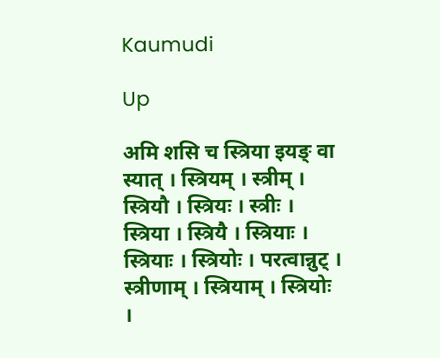Kaumudi

Up

अमि शसि च स्त्रिया इयङ् वा स्यात् । स्त्रियम् । स्त्रीम् । स्त्रियौ । स्त्रियः । स्त्रीः । स्त्रिया । स्त्रियै । स्त्रियाः । स्त्रियाः । स्त्रियोः । परत्वान्नुट् । स्त्रीणाम् । स्त्रियाम् । स्त्रियोः ।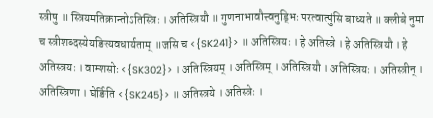स्त्रीषु ॥ स्त्रियमतिक्रान्तोऽतिस्त्रिः । अतिस्त्रियौ ॥ गुणनाभावौत्त्वनुड्भिः परत्वात्पुंसि बाध्यते ॥ क्लीबे नुमा च स्त्रीशब्दस्येयङित्यवधार्यताम् ॥जसि च <{SK241}> ॥ अतिस्त्रियः । हे अतिस्त्रे । हे अतिस्त्रियौ । हे अतिस्त्रयः । वाम्शसोः <{SK302}> । अतिस्त्रियम् । अतिस्त्रिम् । अतिस्त्रियौ । अतिस्त्रियः । अतिस्त्रीन् । अतिस्त्रिणा । घेर्ङिति <{SK245}> ॥ अतिस्त्रये । अतिस्त्रेः ।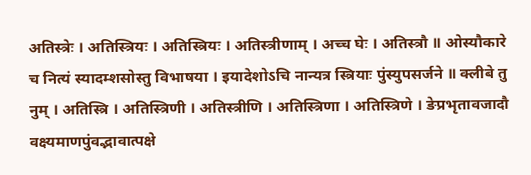अतिस्त्रेः । अतिस्त्रियः । अतिस्त्रियः । अतिस्त्रीणाम् । अच्च घेः । अतिस्त्रौ ॥ ओस्यौकारे च नित्यं स्यादम्शसोस्तु विभाषया । इयादेशोऽचि नान्यत्र स्त्रियाः पुंस्युपसर्जने ॥ क्लीबे तु नुम् । अतिस्त्रि । अतिस्त्रिणी । अतिस्त्रीणि । अतिस्त्रिणा । अतिस्त्रिणे । ङेप्रभृतावजादौ वक्ष्यमाणपुंवद्भावात्पक्षे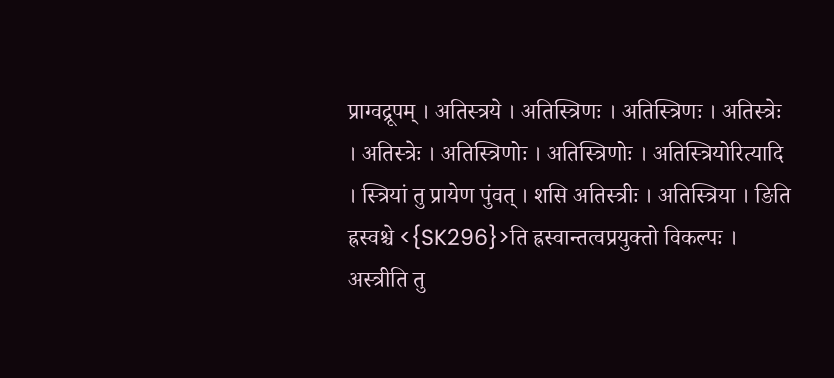प्राग्वद्रूपम् । अतिस्त्रये । अतिस्त्रिणः । अतिस्त्रिणः । अतिस्त्रेः । अतिस्त्रेः । अतिस्त्रिणोः । अतिस्त्रिणोः । अतिस्त्रियोरित्यादि । स्त्रियां तु प्रायेण पुंवत् । शसि अतिस्त्रीः । अतिस्त्रिया । ङिति ह्रस्वश्चे <{SK296}>ति ह्रस्वान्तत्वप्रयुक्तो विकल्पः । अस्त्रीति तु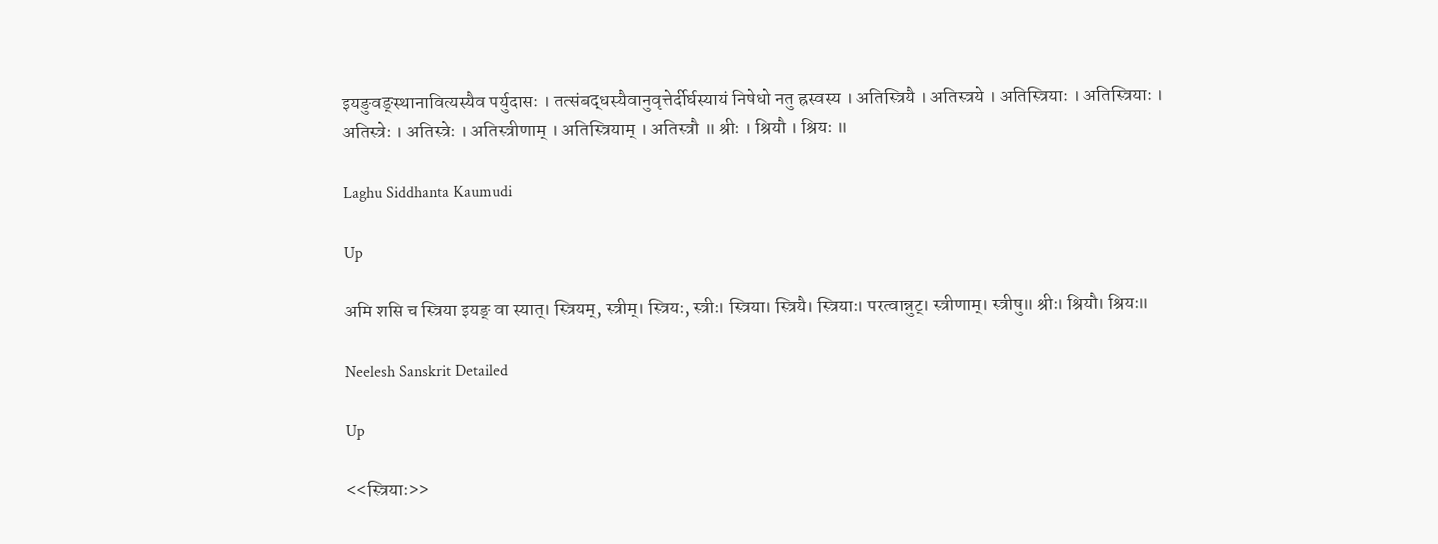इयङुवङ्स्थानावित्यस्यैव पर्युदासः । तत्संबद्धस्यैवानुवृत्तेर्दीर्घस्यायं निषेधो नतु ह्रस्वस्य । अतिस्त्रियै । अतिस्त्रये । अतिस्त्रियाः । अतिस्त्रियाः । अतिस्त्रेः । अतिस्त्रेः । अतिस्त्रीणाम् । अतिस्त्रियाम् । अतिस्त्रौ ॥ श्रीः । श्रियौ । श्रियः ॥

Laghu Siddhanta Kaumudi

Up

अमि शसि च स्त्रिया इयङ् वा स्यात्। स्त्रियम्, स्त्रीम्। स्त्रियः, स्त्रीः। स्त्रिया। स्त्रियै। स्त्रियाः। परत्वान्नुट्। स्त्रीणाम्। स्त्रीषु॥ श्रीः। श्रियौ। श्रियः॥

Neelesh Sanskrit Detailed

Up

<<स्त्रियाः>>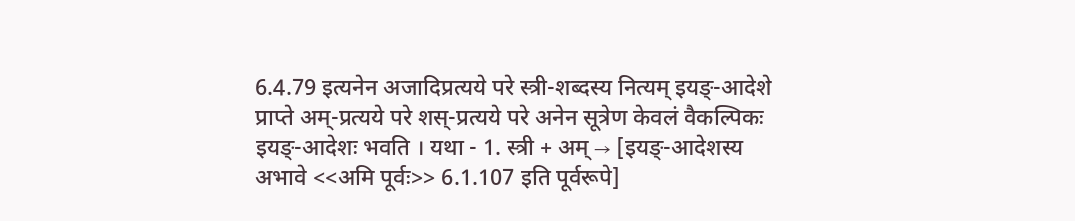6.4.79 इत्यनेन अजादिप्रत्यये परे स्त्री-शब्दस्य नित्यम् इयङ्-आदेशे प्राप्ते अम्-प्रत्यये परे शस्-प्रत्यये परे अनेन सूत्रेण केवलं वैकल्पिकः इयङ्-आदेशः भवति । यथा - 1. स्त्री + अम् → [इयङ्-आदेशस्य अभावे <<अमि पूर्वः>> 6.1.107 इति पूर्वरूपे]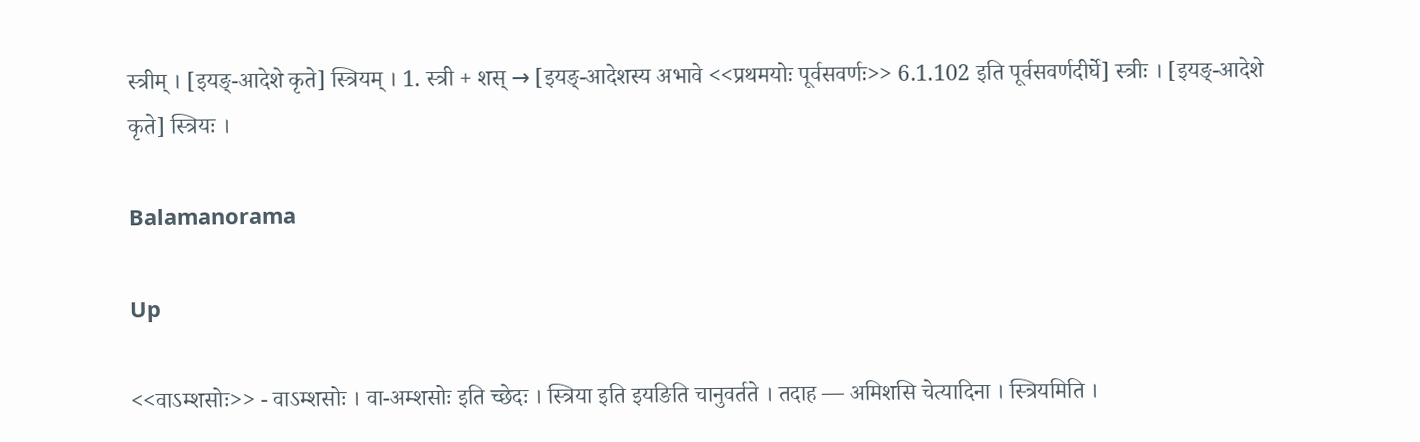स्त्रीम् । [इयङ्-आदेशे कृते] स्त्रियम् । 1. स्त्री + शस् → [इयङ्-आदेशस्य अभावे <<प्रथमयोः पूर्वसवर्णः>> 6.1.102 इति पूर्वसवर्णदीर्घे] स्त्रीः । [इयङ्-आदेशे कृते] स्त्रियः ।

Balamanorama

Up

<<वाऽम्शसोः>> - वाऽम्शसोः । वा-अम्शसोः इति च्छेदः । स्त्रिया इति इयङिति चानुवर्तते । तदाह — अमिशसि चेत्यादिना । स्त्रियमिति ।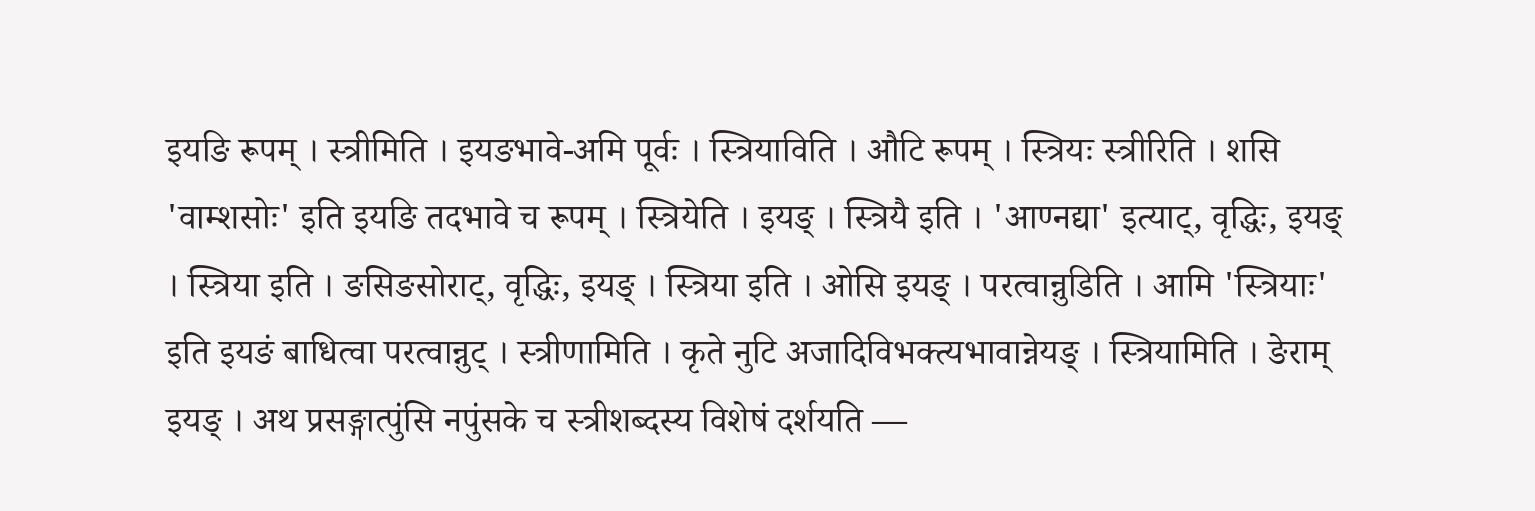इयङि रूपम् । स्त्रीमिति । इयङभावे-अमि पूर्वः । स्त्रियाविति । औटि रूपम् । स्त्रियः स्त्रीरिति । शसि 'वाम्शसोः' इति इयङि तदभावे च रूपम् । स्त्रियेति । इयङ् । स्त्रियै इति । 'आण्नद्या' इत्याट्, वृद्धिः, इयङ् । स्त्रिया इति । ङसिङसोराट्, वृद्धिः, इयङ् । स्त्रिया इति । ओसि इयङ् । परत्वान्नुडिति । आमि 'स्त्रियाः' इति इयङं बाधित्वा परत्वान्नुट् । स्त्रीणामिति । कृते नुटि अजादिविभक्त्यभावान्नेयङ् । स्त्रियामिति । ङेराम् इयङ् । अथ प्रसङ्गात्पुंसि नपुंसके च स्त्रीशब्दस्य विशेषं दर्शयति —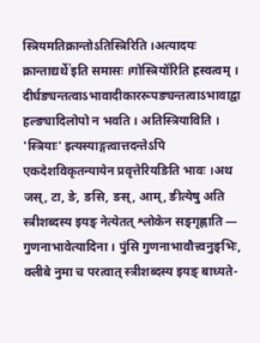स्त्रियमतिक्रान्तोऽतिस्त्रिरिति ।अत्यादयः क्रान्ताद्यर्थे॑ इति समासः ।गोस्त्रियो॑रिति ह्रस्वत्वम् । दीर्घङ्यन्तत्वाऽभावादीकाररूपङ्यन्तत्वाऽभावाद्वा हल्ङ्यादिलोपो न भवति । अतिस्त्रियाविति । 'स्त्रियाः' इत्यस्याङ्गत्वात्तदन्तेऽपि एकदेशविकृतन्यायेन प्रवृत्तेरियङिति भावः ।अथ जस्, टा, ङे, ङसि, ङस्, आम्, ङीत्येषु अति स्त्रीशब्दस्य इयङ् नेत्येतत् श्लोकेन सङ्गृह्णाति — गुणनाभावेत्यादिना । पुंसि गुणनाभावौत्त्वनुङ्भिः, क्लीबे नुमा च परत्वात् स्त्रीशब्दस्य इयङ् बाध्यते-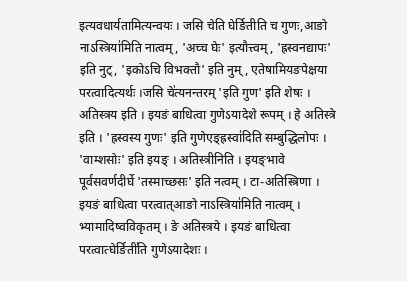इत्यवधार्यतामित्यन्वयः । जसि चेति घेर्ङितीति च गुणः,आङो नाऽस्त्रिया॑मिति नात्वम्, 'अच्च घेः' इत्यौत्त्वम्, 'ह्रस्वनद्यापः' इति नुट्, 'इकोऽचि विभक्तौ' इति नुम् , एतेषामियङपेक्षया परत्वादित्यर्थः ।जसि चे॑त्यनन्तरम् 'इति गुण' इति शेषः । अतिस्त्रय इति । इयङं बाधित्वा गुणेऽयादेशे रूपम् । हे अतिस्त्रे इति । 'ह्रस्वस्य गुणः' इति गुणेएङ्ह्रस्वा॑दिति सम्बुद्धिलोपः । 'वाम्शसोः' इति इयङ् । अतिस्त्रीनिति । इयङ्भावे पूर्वसवर्णदीर्घे 'तस्माच्छसः' इति नत्वम् । टा-अतिस्त्रिणा । इयङं बाधित्वा परत्वात्आङो नाऽस्त्रिया॑मिति नात्वम् । भ्यामादिष्वविकृतम् । ङे अतिस्त्रये । इयङं बाधित्वा परत्वात्घेर्ङिती॑ति गुणेऽयादेशः ।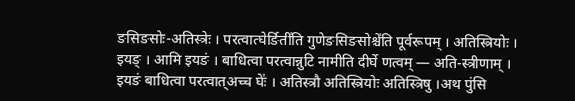ङसिङसोः-अतिस्त्रेः । परत्वात्घेर्ङिती॑ति गुणेङसिङसोश्चे॑ति पूर्वरूपम् । अतिस्त्रियोः । इयङ् । आमि इयङं । बाधित्वा परत्वान्नुटि नामीति दीर्घे णत्वम् — अति-स्त्रीणाम् । इयङं बाधित्वा परत्वात्अच्च घेः॑ । अतिस्त्रौ अतिस्त्रियोः अतिस्त्रिषु ।अथ पुंसि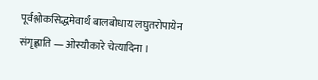पूर्वश्लोकसिद्धमेवार्थं बालबोधाय लघुतरोपायेन संगृह्णाति — ओस्यौकारे चेत्यादिना ।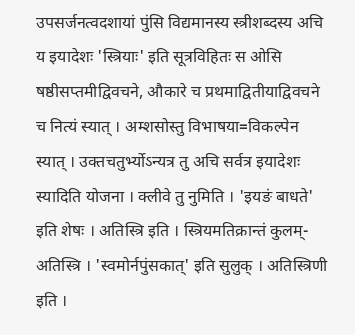उपसर्जनत्वदशायां पुंसि विद्यमानस्य स्त्रीशब्दस्य अचि य इयादेशः 'स्त्रियाः' इति सूत्रविहितः स ओसि षष्ठीसप्तमीद्विवचने, औकारे च प्रथमाद्वितीयाद्विवचने च नित्यं स्यात् । अम्शसोस्तु विभाषया=विकल्पेन स्यात् । उक्तचतुर्भ्योऽन्यत्र तु अचि सर्वत्र इयादेशः स्यादिति योजना । क्लीवे तु नुमिति । 'इयङं बाधते' इति शेषः । अतिस्त्रि इति । स्त्रियमतिक्रान्तं कुलम्-अतिस्त्रि । 'स्वमोर्नपुंसकात्' इति सुलुक् । अतिस्त्रिणी इति ।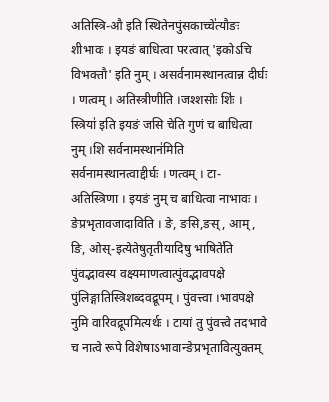अतिस्त्रि-औ इति स्थितेनपुंसकाच्चे॑त्यौङः शीभावः । इयङं बाधित्वा परत्वात् 'इकोऽचि विभक्तौ' इति नुम् । असर्वनामस्थानत्वान्न दीर्घः । णत्वम् । अतिस्त्रीणीति ।जश्शसोः शिः॑ । स्त्रिया॑ इति इयङं जसि चेति गुणं च बाधित्वा नुम् ।शि सर्वनामस्थान॑मिति सर्वनामस्थानत्वाद्दीर्घः । णत्वम् । टा-अतिस्त्रिणा । इयङं नुम् च बाधित्वा नाभावः । ङेप्रभृतावजादाविति । ङे, ङसि,ङस्, आम्, ङि, ओस्-इत्येतेषुतृतीयादिषु भाषिते॑ति पुंवद्भावस्य वक्ष्यमाणत्वात्पुंवद्भावपक्षे पुंलिङ्गातिस्त्रिशब्दवद्रूपम् । पुंवत्त्वा ।भावपक्षे नुमि वारिवद्रूपमित्यर्थः । टायां तु पुंवत्त्वे तदभावे च नात्वे रूपे विशेषाऽभावान्ङेप्रभृतावित्युक्तम्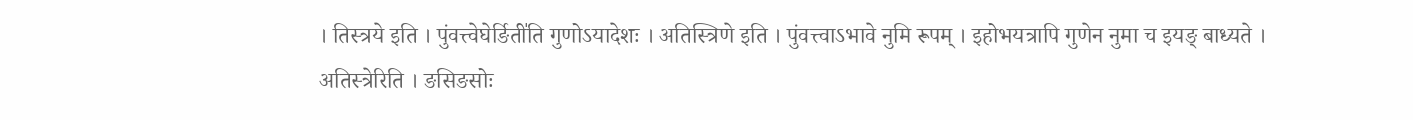। तिस्त्रये इति । पुंवत्त्वेघेर्ङिती॑ति गुणोऽयादेशः । अतिस्त्रिणे इति । पुंवत्त्वाऽभावे नुमि रूपम् । इहोभयत्रापि गुणेन नुमा च इयङ् बाध्यते । अतिस्त्रेरिति । ङसिङसोः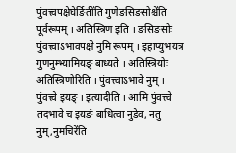पुंवत्त्वपक्षेघेर्ङिती॑ति गुणेङसिङसोश्चे॑ति पूर्वरूपम् । अतिस्त्रिण इति । ङसिङसोः पुंवत्त्वाऽभावपक्षे नुमि रूपम् । इहाप्युभयत्र गुणनुम्भ्यामियङ् बाध्यते । अतिस्त्रियोः अतिस्त्रिणोरिति । पुंवत्त्वाऽभावे नुम् । पुंवत्त्वे इयङ् । इत्यादीति । आमि पुंवत्त्वे तदभावे च इयङं बाधित्वा नुडेव, नतु नुम्,नुमचिरे॑ति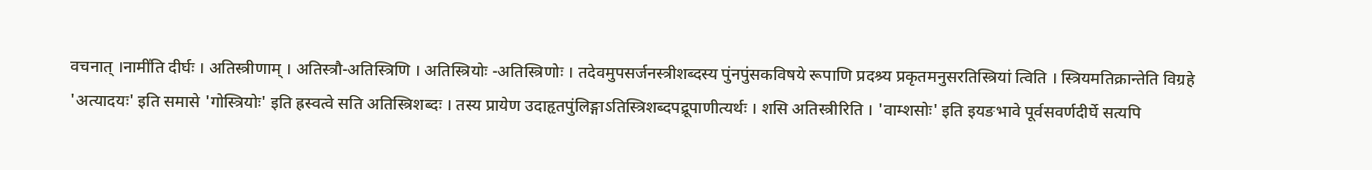वचनात् ।नामी॑ति दीर्घः । अतिस्त्रीणाम् । अतिस्त्रौ-अतिस्त्रिणि । अतिस्त्रियोः -अतिस्त्रिणोः । तदेवमुपसर्जनस्त्रीशब्दस्य पुंनपुंसकविषये रूपाणि प्रदश्र्य प्रकृतमनुसरतिस्त्रियां त्विति । स्त्रियमतिक्रान्तेति विग्रहे 'अत्यादयः' इति समासे 'गोस्त्रियोः' इति ह्रस्वत्वे सति अतिस्त्रिशब्दः । तस्य प्रायेण उदाहृतपुंलिङ्गाऽतिस्त्रिशब्दपद्रूपाणीत्यर्थः । शसि अतिस्त्रीरिति । 'वाम्शसोः' इति इयङभावे पूर्वसवर्णदीर्घे सत्यपि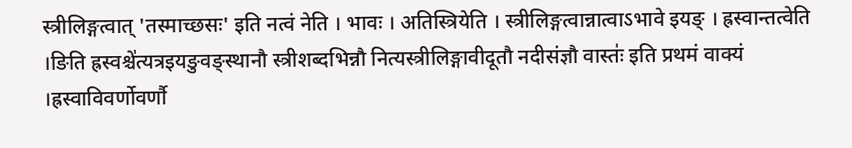स्त्रीलिङ्गत्वात् 'तस्माच्छसः' इति नत्वं नेति । भावः । अतिस्त्रियेति । स्त्रीलिङ्गत्वान्नात्वाऽभावे इयङ् । ह्रस्वान्तत्वेति ।ङिति ह्रस्वश्चे॑त्यत्रइयङुवङ्स्थानौ स्त्रीशब्दभिन्नौ नित्यस्त्रीलिङ्गावीदूतौ नदीसंज्ञौ वास्तः॑ इति प्रथमं वाक्यं ।ह्रस्वाविवर्णोवर्णौ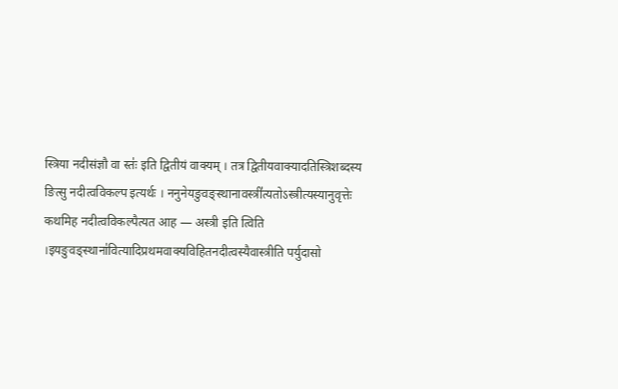स्त्रिया नदीसंज्ञौ वा स्तः॑ इति द्वितीयं वाक्यम् । तत्र द्वितीयवाक्यादतिस्त्रिशब्दस्य ङित्सु नदीत्वविकल्प इत्यर्थः । ननुनेयङुवङ्स्थानावस्त्री॑त्यतोऽस्त्रीत्यस्यानुवृत्तेः कथमिह नदीत्वविकल्पैत्यत आह — अस्त्री इति त्विति ।इयङुवङ्स्थाना॑वित्यादिप्रथमवाक्यविहितनदीत्वस्यैवास्त्रीति पर्युदासो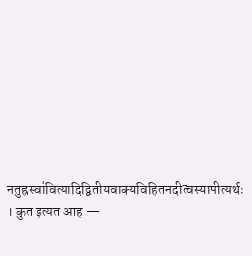नतुह्रस्वा॑वित्यादिद्वितीयवाक्यविहितनदीत्वस्यापीत्यर्थः । कुत इत्यत आह —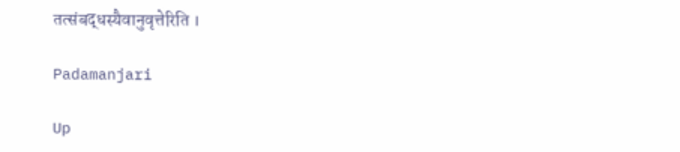तत्संबद्धस्यैवानुवृत्तेरिति ।

Padamanjari

Up